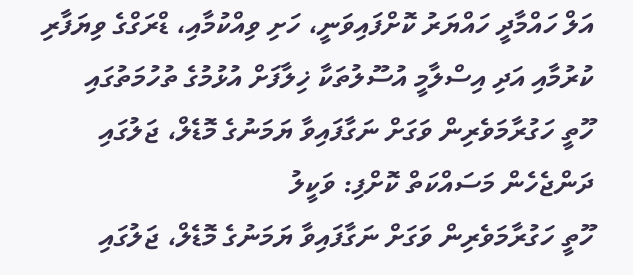އަލް ހައްމާދީ ހައްޔަރު ކޮށްފައިވަނީ، ހަށި ވިއްކުމާއި، ޑްރަގްގެ ވިޔަފާރި ކުރުމާއި އަދި އިސްލާމީ އުސޫލުތަކާ ޚިލާފަށް އުޅުމުގެ ތުހުމަތުގައި
ހޫތީ ހަގުރާމަވެރިން ވަގަށް ނަގާފައިވާ ޔަމަނުގެ މޮޑެލް، ޖަލުގައި ދަންޖެހެން މަސައްކަތް ކޮށްފި: ވަކީލު
ހޫތީ ހަގުރާމަވެރިން ވަގަށް ނަގާފައިވާ ޔަމަނުގެ މޮޑެލް، ޖަލުގައި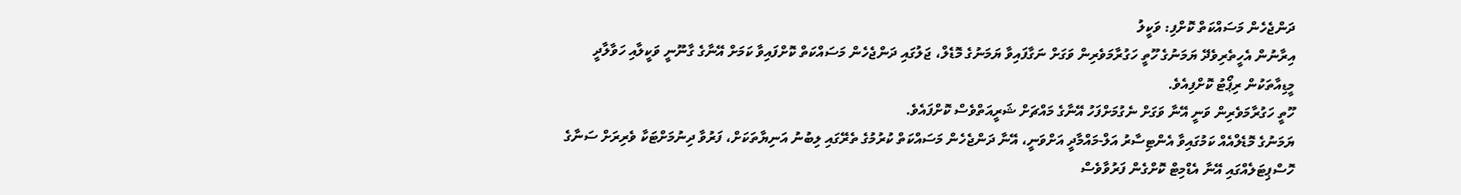ދަންޖެހެން މަސައްކަތް ކޮށްފި: ވަކީލު
އިރާނުން އެހީތެރިވެދޭ ޔަމަނުގެ ހޫތީ ހަގުރާމަވެރިން ވަގަށް ނަގާފައިވާ ޔަމަނުގެ މޮޑެލް، ޖަލުގައި ދަންޖެހެން މަސައްކަތް ކޮށްފައިވާ ކަމަށް އޭނާގެ ގާނޫނީ ވަކީލާއި ހަވާލާދީ މީޑިއާތަކުން ރިޕޯޓު ކޮށްފިއެވެ.
ހޫތީ ހަގުރާމަވެރިން ވަނީ އޭނާ ވަގަށް ނެގުމަށްފަހު އޭނާގެ މައްޗަށް ޝަރީއަތްވެސް ކޮށްފައެވެ.
ޔަމަނުގެ މޮޑެލްއެއް ކަމުގައިވާ އެންޓިސާރު އަލް-މައްމާދީ އަށްވަނީ، އޭނާ ދަންޖެހެން މަސައްކަތް ކުރުމުގެ ތެރޭގައި ލިބުނު އަނިޔާތަކަށް، ފަރުވާ ދިނުމަށްޓަކާ ވެރިރަށް ސަނާގެ ހޮސްޕިޓަލެއްގައި އޭނާ އެޑްމިޓް ކޮށްގެން ފަރުވާވެސް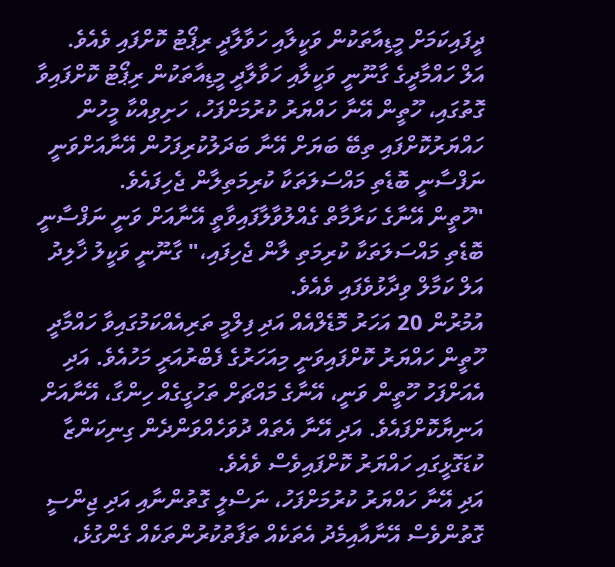ދީފައިކަމަށް މީޑިއާތަކުން ވަކީލާއި ހަވާލާދީ ރިޕޯޓު ކޮށްފައި ވެއެވެ.
އަލް ހައްމާދީގެ ގާނޫނީ ވަކީލާއި ހަވާލާދީ މީޑިއާތަކުން ރިޕޯޓު ކޮށްފައިވާ ގޮތުގައި، ހޫތީން އޭނާ ހައްޔަރު ކުރުމަށްފަހު، ހަށިވިއްކާ މީހުން ހައްޔަރުކޮށްފައި ތިބޭ ބަޔަށް އޭނާ ބަދަލުކުރިފަހުން އޭނާއަށްވަނީ ނަފްސާނީ ބޮޑެތި މައްސަލަތަކާ ކުރިމަތިލާން ޖެހިފައެވެ.
"ހޫތީން އޭނާގެ ކަރާމާތް ގެއްލުވާލާފައިވާތީ އޭނާއަށް ވަނީ ނަފްސާނީ ބޮޑެތި މައްސަލަތަކާ ކުރިމަތި ލާން ޖެހިފައި،" ގާނޫނީ ވަކީލު ޚާލިދު އަލް ކަމާލް ވިދާޅުވެފައި ވެއެވެ.
އުމުރުން 20 އަހަރު މޮޑެލްއެއް އަދި ފިލްމީ ތަރިއެއްކަމުގައިވާ ހައްމާދީ ހޫތީން ހައްޔަރު ކޮށްފައިވަނީ މިއަހަރުގެ ފެބްރުއަރީ މަހުއެވެ. އަދި އެއަށްފަހު ހޫތީން ވަނީ، އޭނާގެ މައްޗަށް ތަހުގީގެއް ހިންގާ، އޭނާއަށް އަނިޔާކޮށްފައެވެ. އަދި އޭނާ އެތައް ދުވަހެއްވަންދެން ގިނިކަންޒާ ކުޑަގޮޅީގައި ހައްޔަރު ކޮށްފައިވެސް ވެއެވެ.
އަދި އޭނާ ހައްޔަރު ކުރުމަށްފަހު، ނަސްލީ ގޮތުންނާއި އަދި ޖިންސީ ގޮތުންވެސް އޭނާއާއިމެދު އެތަކެއް ތަފާތުކުރުންތަކެއް ގެންގުޅެ،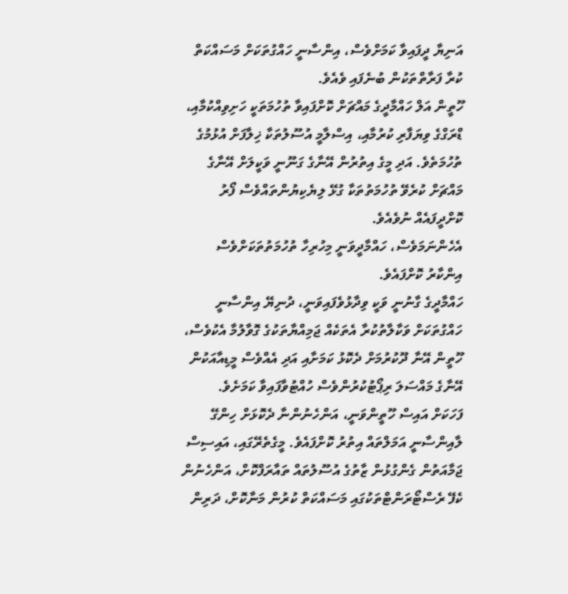އަނިޔާ ދީފައިވާ ކަމަށްވެސް، އިންސާނީ ހައްގުތަކަށް މަސައްކަތް ކުރާ ފަރާތްތަކުން ބުނެފައި ވެއެވެ.
ހޫތީން އަލް ހައްމާދީގެ މައްޗަށް ކޮށްފައިވާ ތުހުމަތަކީ ހަށިވިއްކުމާއި، ޑްރަގްގެ ވިޔަފާރި ކުރުމާއި، އިސްލާމީ އުސޫލުތަކާ ޚިލާފަށް އުޅުމުގެ ތުހުމަތެވެ. އަދި މީގެ އިތުރުން އޭނާގެ ގަނޫނީ ވަކީލަށް އޭނާގެ މައްޗަށް ކުރެވޭ ތުހުމަތުތަކާ ގުޅޭ ލިޔެކިޔުންތައްވެސް ފޯރު ކޮށްދީފައެއް ނުވެއެވެ.
އެހެންނަމަވެސް، ހައްމާދީވަނީ މިހުރިހާ ތުހުމަތުތަކަށްވެސް އިންކާރު ކޮށްފައެވެ.
ހައްމާދީގެ ގާނުނީ ވަކީ ވިދާޅުވެފައިވަނީ، ދުނިޔޭ އިންސާނީ ހައްގުތަކަށް ވަކާލާތުކުރާ އެތަކެއް ޖަމިއްޔާތަކުގެ ގޮވާލުމާ އެކުވެސް، ހޫތީން އޭނާ ދޫކުރުމަށް ދެކޮޅު ކަމަށާއި އަދި އެއްވެސް މީޑިއާއަކުން އޭނާގެ މައްސަލަ ރިޕޯޓުކުރުންވެސް ހުއްޓުވާފައިވާ ކަމަށެވެ.
ފަހަކަށް އައިސް ހޫތީންވަނީ، އަންހެނުންނާ ދެކޮޅަށް ހިންގޭ ލާއިންސާނީ އަމަލްތައް އިތުރު ކޮށްފައެވެ. މީގެތެރޭގައި، އައިސިސް ޖަމާއަތުން ގެންގުޅުން ޒާތުގެ އުސޫލުތައް ތައާރަފްކޮށް، އަންހެނުން ކެފޭ ރެސްޓޯރަންޓްތަކުގައި މަސައްކަތް ކުރުން މަނާކޮށް، ދަރިން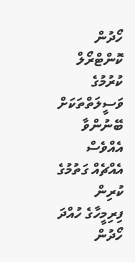ހޯދުން ކޮންޓްރޯލް ކުރުމުގެ ވަސީލަތްތަކަށް ބޭނުންވާ އެއްވެސް އެއްޗެއް ގަތުމުގެ ކުރިން ފިރިމީހާގެ ހުއްދަ ހޯދުން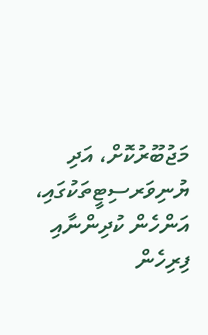މަޖުބޫރުކޮށް، އަދި ޔުނިވަރސިޓީތަކުގައި، އަންހެން ކުދިންނާއި ފިރިހެން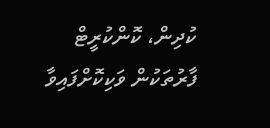ކުދިން، ކޮންކުރީޓް ފާރުތަކުން ވަކިކޮށްފައިވާ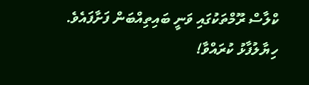ކްލާސް ރޫމްތަކުގައި ވަނީ ބައިތިއްބަން ފަށާފައެވެ.
ހިޔާލުފާޅު ކުރައްވާ!